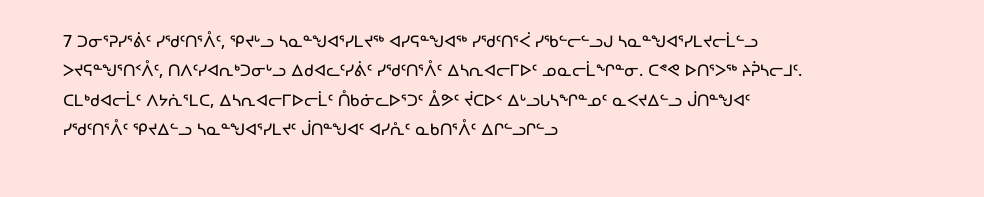7 ᑐᓂᕐᕈᓯᕐᕖᑦ ᓯᖁᑦᑎᕐᐰᑦ, ᕿᔪᒡᓗ ᓴᓇᓐᖑᐊᕐᓯᒪᔪᖅ ᐊᓯᕋᓐᖑᐊᖅ ᓯᖁᑦᑎᕐᐹ ᓯᖃᓪᓕᓪᓗᒍ ᓴᓇᓐᖑᐊᕐᓯᒪᔪᓕᒫᓪᓗ ᐳᔪᕋᓐᖑᕐᑎᑉᐰᑦ, ᑎᐱᑦᓯᐊᕆᒃᑐᓂᒡᓗ ᐃᑯᐊᓚᑦᓯᕖᑦ ᓯᖁᑦᑎᕐᐰᑦ ᐃᓴᕆᐊᓕᒥᐅᑦ ᓄᓇᓕᒫᖏᓐᓂ. ᑕᕝᕙ ᐅᑎᕐᐳᖅ ᔨᕉᓴᓕᒧᑦ.
ᑕᒪᒃᑯᐊᓕᒫᑦ ᐱᔭᕇᕐᒪᑕ, ᐃᓴᕆᐊᓕᒥᐅᓕᒫᑦ ᑍᑲᓃᓚᐅᕐᑐᑦ ᐂᕗᑦ ᔫᑕᐅᑉ ᐃᒡᓗᒐᓴᖏᓐᓄᑦ ᓇᐸᔪᐃᓪᓗ ᒎᑎᓐᖑᐊᑦ ᓯᖁᑦᑎᕐᐰᑦ ᕿᔪᐃᓪᓗ ᓴᓇᓐᖑᐊᕐᓯᒪᔪᑦ ᒎᑎᓐᖑᐊᑦ ᐊᓯᕅᑦ ᓇᑲᑎᕐᐰᑦ ᐃᒋᓪᓗᒋᓪᓗ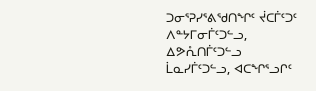ᑐᓂᕐᕈᓯᕐᕕᖁᑎᖏᑦ ᔫᑕᒦᑦᑐᑦ ᐱᓐᔭᒥᓂᒦᑦᑐᓪᓗ, ᐃᕗᕅᑎᒦᑦᑐᓪᓗ ᒫᓇᓯᒦᑦᑐᓪᓗ, ᐊᑕᖏᕐᓗᒋᑦ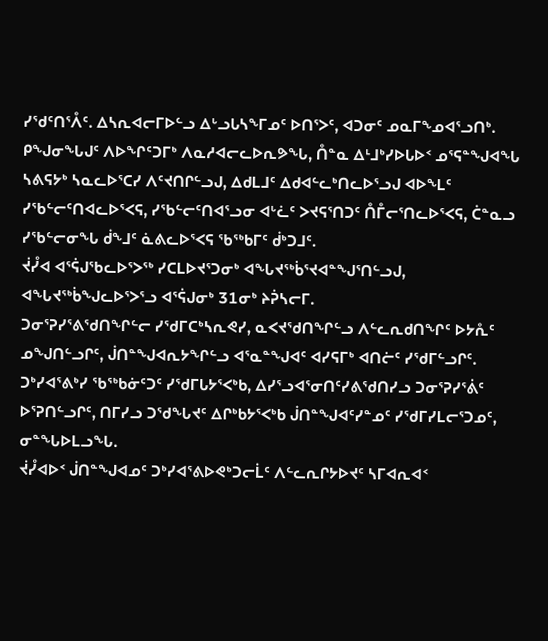ᓯᖁᑦᑎᕐᐰᑦ. ᐃᓴᕆᐊᓕᒥᐅᓪᓗ ᐃᒡᓗᒐᓴᖕᒥᓄᑦ ᐅᑎᕐᐳᑦ, ᐊᑐᓂᑦ ᓄᓇᒥᖕᓄᐊᕐᓗᑎᒃ.
ᑭᖑᓂᖓᒍᑦ ᐱᐅᖏᑦᑐᒥᒃ ᐱᓇᓱᐊᓕᓚᐅᕆᕗᖓ, ᑍᓐᓇ ᐃᒻᒧᒃᓯᐅᒐᐅᑉ ᓄᕐᕋᓐᖑᐊᖓ ᓴᕕᕋᔭᒃ ᓴᓇᓚᐅᕐᑕᓯ ᐱᑦᔪᑎᒋᓪᓗᒍ, ᐃᑯᒪᒧᑦ ᐃᑯᐊᓪᓚᒃᑎᓚᐅᕐᓗᒍ ᐊᐅᖕᒪᑦ ᓯᖃᓪᓕᑦᑎᐊᓚᐅᕐᐸᕋ, ᓯᖃᓪᓕᑦᑎᐊᕐᓗᓂ ᐊᒡᓛᑦ ᐳᔪᕋᕐᑎᑐᑦ ᑍᒤᓕᕐᑎᓚᐅᕐᐸᕋ, ᑖᓐᓇᓗ ᓯᖃᓪᓕᓂᖓ ᑰᖕᒧᑦ ᓈᕕᓚᐅᕐᐸᕋ ᖃᖅᑲᒥᑦ ᑰᒃᑐᒧᑦ.
ᔫᓮᐊ ᐊᕐᕌᒍᖃᓚᐅᕐᐳᖅ ᓯᑕᒪᐅᔪᕐᑐᓂᒃ ᐊᖓᔪᖅᑳᕐᔪᐊᓐᖑᕐᑎᓪᓗᒍ, ᐊᖓᔪᖅᑳᖑᓚᐅᕐᐳᕐᓗ ᐊᕐᕌᒍᓂᒃ 31ᓂᒃ ᔨᕉᓴᓕᒥ.
ᑐᓂᕐᕈᓯᕐᕕᖁᑎᖏᓪᓕ ᓯᖁᒥᑕᒃᓴᕆᕙᓯ, ᓇᐸᔪᖁᑎᖏᓪᓗ ᐱᓪᓚᕆᑯᑎᖏᑦ ᐅᔭᕅᑦ ᓄᖑᑎᓪᓗᒋᑦ, ᒎᑎᓐᖑᐊᕆᔭᖏᓪᓗ ᐊᕐᓇᓐᖑᐊᑦ ᐊᓯᕋᒥᒃ ᐊᑎᓖᑦ ᓯᖁᒥᓪᓗᒋᑦ.
ᑐᒃᓯᐊᕐᕕᒃᓯ ᖃᖅᑲᓃᑦᑐᑦ ᓯᖁᒥᒐᔭᕐᐸᒃᑲ, ᐃᓯᕐᓗᐊᕐᓂᑎᑦᓯᕕᖁᑎᓯᓗ ᑐᓂᕐᕈᓯᕐᕖᑦ ᐅᕐᕈᑎᓪᓗᒋᑦ, ᑎᒥᓯᓗ ᑐᖁᖓᔪᑦ ᐃᒋᒃᑲᔭᕐᐸᒃᑲ ᒎᑎᓐᖑᐊᑦᓯᓐᓄᑦ ᓯᖁᒥᓯᒪᓕᕐᑐᓄᑦ, ᓂᓐᖓᐅᒪᓗᖓ.
ᔫᓮᐊᐅᑉ ᒎᑎᓐᖑᐊᓄᑦ ᑐᒃᓯᐊᕐᕕᐅᕙᒃᑐᓕᒫᑦ ᐱᓪᓚᕆᒋᔭᐅᔪᑦ ᓴᒥᐊᕆᐊᑉ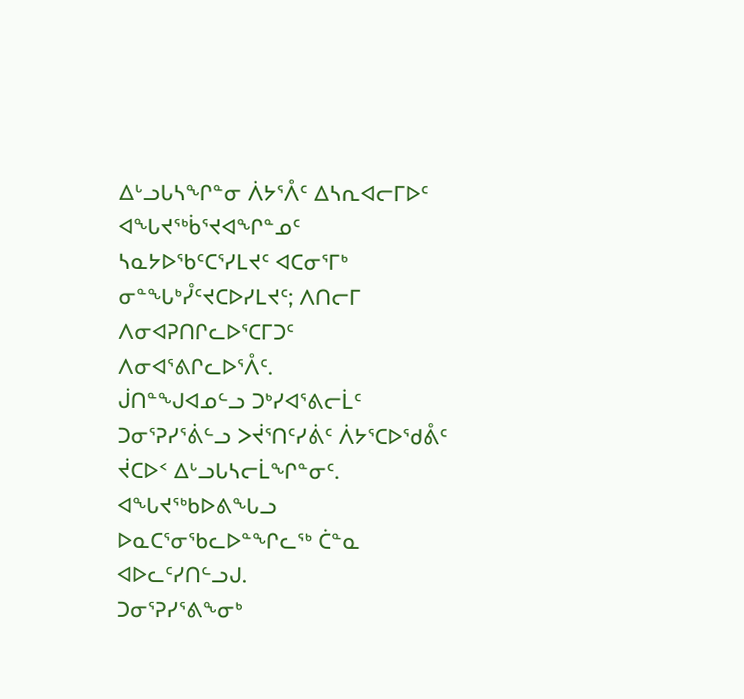ᐃᒡᓗᒐᓴᖏᓐᓂ ᐲᔭᕐᐰᑦ ᐃᓴᕆᐊᓕᒥᐅᑦ ᐊᖓᔪᖅᑳᕐᔪᐊᖏᓐᓄᑦ ᓴᓇᔭᐅᖃᑦᑕᕐᓯᒪᔪᑦ ᐊᑕᓂᕐᒥᒃ ᓂᓐᖓᒃᓮᑦᔪᑕᐅᓯᒪᔪᑦ; ᐱᑎᓕᒥ ᐱᓂᐊᕈᑎᒋᓚᐅᕐᑕᒥᑐᑦ ᐱᓂᐊᕐᕕᒋᓚᐅᕐᐰᑦ.
ᒎᑎᓐᖑᐊᓄᓪᓗ ᑐᒃᓯᐊᕐᕕᓕᒫᑦ ᑐᓂᕐᕈᓯᕐᕖᓪᓗ ᐳᔫᕐᑎᑦᓯᕖᑦ ᐲᔭᕐᑕᐅᖁᕔᑦ ᔫᑕᐅᑉ ᐃᒡᓗᒐᓴᓕᒫᖏᓐᓂᑦ. ᐊᖓᔪᖅᑲᐅᕕᖓᓗ ᐅᓇᑕᕐᓂᖃᓚᐅᓐᖏᓚᖅ ᑖᓐᓇ ᐊᐅᓚᑦᓯᑎᓪᓗᒍ.
ᑐᓂᕐᕈᓯᕐᕕᖕᓂᒃ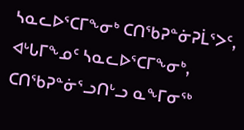ᓴᓇᓚᐅᕐᑕᒥᖕᓂᒃ ᑕᑎᖃᕈᓐᓃᕈᒫᕐᐳᑦ, ᐊᒡᒐᒥᖕᓄᑦ ᓴᓇᓚᐅᕐᑕᒥᖕᓂᒃ, ᑕᑎᖃᕈᓐᓃᕐᓗᑎᒡᓗ ᓇᖕᒥᓂᖅ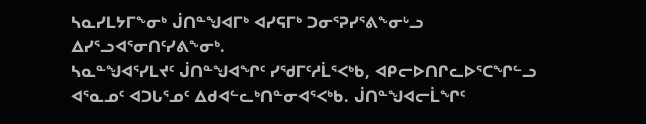ᓴᓇᓯᒪᔭᒥᖕᓂᒃ ᒎᑎᓐᖑᐊᒥᒃ ᐊᓯᕋᒥᒃ ᑐᓂᕐᕈᓯᕐᕕᖕᓂᒡᓗ ᐃᓯᕐᓗᐊᕐᓂᑎᑦᓯᕕᖕᓂᒃ.
ᓴᓇᓐᖑᐊᕐᓯᒪᔪᑦ ᒎᑎᓐᖑᐊᖏᑦ ᓯᖁᒥᑦᓱᒫᕐᐸᒃᑲ, ᐊᑭᓕᐅᑎᒋᓚᐅᕐᑕᖏᓪᓗ ᐊᕐᓇᓄᑦ ᐊᑐᒐᕐᓄᑦ ᐃᑯᐊᓪᓚᒃᑎᓐᓂᐊᕐᐸᒃᑲ. ᒎᑎᓐᖑᐊᓕᒫᖏᑦ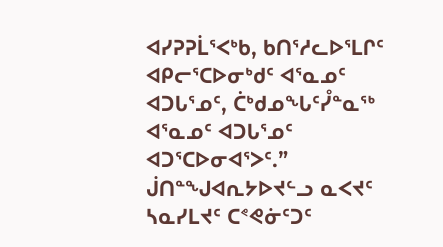ᐊᓯᕈᕈᒫᕐᐸᒃᑲ, ᑲᑎᕐᓱᓚᐅᕐᒪᒋᑦ ᐊᑭᓕᕐᑕᐅᓂᒃᑯᑦ ᐊᕐᓇᓄᑦ ᐊᑐᒐᕐᓄᑦ, ᑖᒃᑯᓄᖓᑦᓮᓐᓇᖅ ᐊᕐᓇᓄᑦ ᐊᑐᒐᕐᓄᑦ ᐊᑐᕐᑕᐅᓂᐊᕐᐳᑦ.”
ᒎᑎᓐᖑᐊᕆᔭᐅᔪᓪᓗ ᓇᐸᔪᑦ ᓴᓇᓯᒪᔪᑦ ᑕᕝᕙᓃᑦᑐᑦ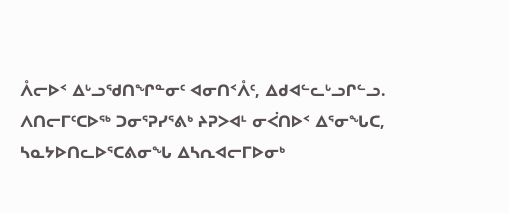ᐰᓕᐅᑉ ᐃᒡᓗᖁᑎᖏᓐᓂᑦ ᐊᓂᑎᑉᐰᑦ, ᐃᑯᐊᓪᓚᒡᓗᒋᓪᓗ.
ᐱᑎᓕᒥᑦᑕᐅᖅ ᑐᓂᕐᕈᓯᕐᕕᒃ ᔨᕈᐳᐊᒻ ᓂᐹᑎᐅᑉ ᐃᕐᓂᖓᑕ, ᓴᓇᔭᐅᑎᓚᐅᕐᑕᕕᓂᖓ ᐃᓴᕆᐊᓕᒥᐅᓂᒃ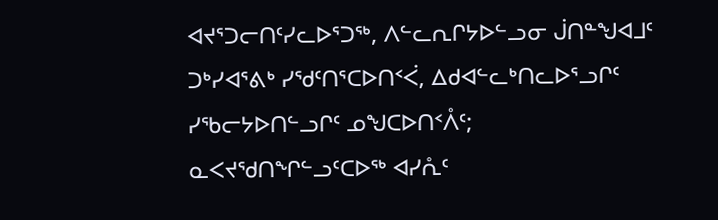ᐊᔪᕐᑐᓕᑎᑦᓯᓚᐅᕐᑐᖅ, ᐱᓪᓚᕆᒋᔭᐅᓪᓗᓂ ᒎᑎᓐᖑᐊᒧᑦ ᑐᒃᓯᐊᕐᕕᒃ ᓯᖁᑦᑎᕐᑕᐅᑎᑉᐹ, ᐃᑯᐊᓪᓚᒃᑎᓚᐅᕐᓗᒋᑦ ᓯᖃᓕᔭᐅᑎᓪᓗᒋᑦ ᓄᖑᑕᐅᑎᑉᐰᑦ; ᓇᐸᔪᖁᑎᖏᓪᓗᑦᑕᐅᖅ ᐊᓯᕅᑦ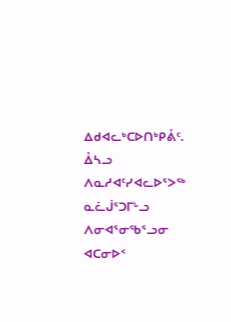ᐃᑯᐊᓚᒃᑕᐅᑎᒃᑭᕔᑦ.
ᐂᓴᓗ ᐱᓇᓱᐊᑦᓯᐊᓚᐅᕐᐳᖅ ᓇᓛᒎᕐᑐᒥᒡᓗ ᐱᓂᐊᕐᓂᖃᕐᓗᓂ ᐊᑕᓂᐅᑉ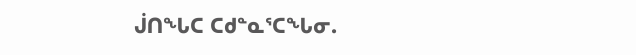ᒎᑎᖓᑕ ᑕᑯᓐᓇᕐᑕᖓᓂ.